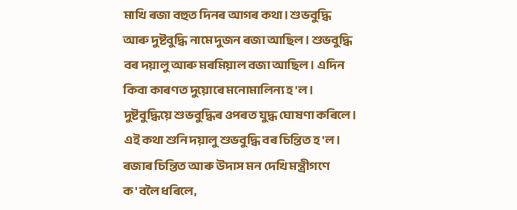মাখি ৰজা বহুত দিনৰ আগৰ কথা। শুভবুদ্ধি আৰু দুষ্টবুদ্ধি নামে দুজন ৰজা আছিল। শুভবুদ্ধি বৰ দয়ালু আৰু মৰমিয়াল বজা আছিল। এদিন কিবা কাৰণত দুয়োৰে মনোমালিন্য হ'ল। দুষ্টবুদ্ধিয়ে শুভবুদ্ধিৰ ওপৰত যুদ্ধ ঘোষণা কৰিলে। এই কথা শুনি দয়ালু শুভবুদ্ধি বৰ চিন্তিত হ'ল। ৰজাৰ চিন্তিত আৰু উদাস মন দেখি মন্ত্রীগণে ক'বলৈ ধৰিলে,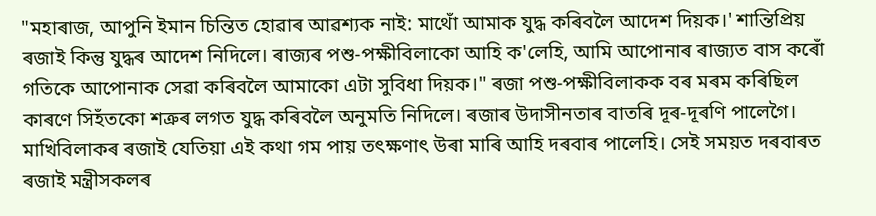"মহাৰাজ, আপুনি ইমান চিন্তিত হোৱাৰ আৱশ্যক নাই: মাথোঁ আমাক যুদ্ধ কৰিবলৈ আদেশ দিয়ক।' শান্তিপ্রিয় ৰজাই কিন্তু যুদ্ধৰ আদেশ নিদিলে। ৰাজ্যৰ পশু-পক্ষীবিলাকো আহি ক'লেহি, আমি আপোনাৰ ৰাজ্যত বাস কৰোঁ গতিকে আপোনাক সেৱা কৰিবলৈ আমাকো এটা সুবিধা দিয়ক।" ৰজা পশু-পক্ষীবিলাকক বৰ মৰম কৰিছিল কাৰণে সিহঁতকো শত্ৰুৰ লগত যুদ্ধ কৰিবলৈ অনুমতি নিদিলে। ৰজাৰ উদাসীনতাৰ বাতৰি দূৰ-দূৰণি পালেগৈ। মাখিবিলাকৰ ৰজাই যেতিয়া এই কথা গম পায় তৎক্ষণাৎ উৰা মাৰি আহি দৰবাৰ পালেহি। সেই সময়ত দৰবাৰত ৰজাই মন্ত্ৰীসকলৰ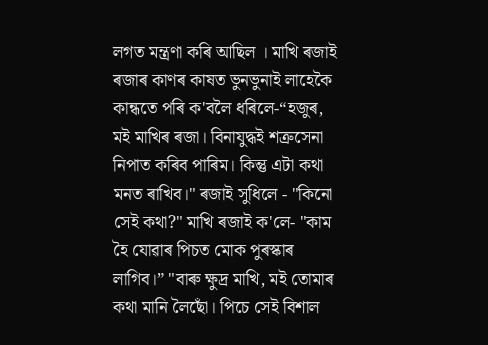লগত মন্ত্ৰণা কৰি আছিল । মাখি ৰজাই ৰজাৰ কাণৰ কাষত ভুনভুনাই লাহেকৈ কান্ধতে পৰি ক'বলৈ ধৰিলে-“হজুৰ, মই মাখিৰ ৰজা। বিনাযুদ্ধই শত্রুসেনা নিপাত কৰিব পাৰিম। কিন্তু এটা কথা মনত ৰাখিব।" ৰজাই সুধিলে - "কিনো সেই কথা?" মাখি ৰজাই ক'লে- "কাম হৈ যোৱাৰ পিচত মোক পুৰস্কাৰ লাগিব।” "বাৰু ক্ষুদ্র মাখি, মই তোমাৰ কথা মানি লৈছোঁ। পিচে সেই বিশাল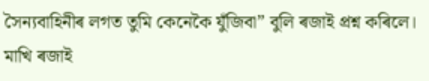সৈন্যবাহিনীৰ লগত তুমি কেনেকৈ যুঁজিবা” বুলি ৰজাই প্রশ্ন কৰিলে। মাখি ৰজাই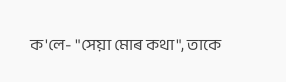ক'লে- "সেয়া মোৰ কথা", তাকে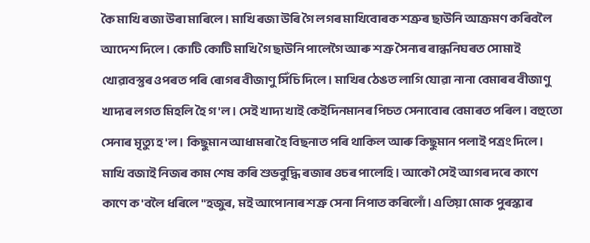কৈ মাখি ৰজা উৰা মাৰিলে। মাখি ৰজা উৰি গৈ লগৰ মাখিবোৰক শত্রুৰ ছাউনি আক্রমণ কৰিবলৈ আদেশ দিলে। কোটি কোটি মাখি গৈ ছাউনি পালেগৈ আৰু শত্রু সৈন্যৰ ৰান্ধনিঘৰত সোমাই খোৱাবস্তুৰ ওপৰত পৰি ৰোগৰ বীজাণু সিঁচি দিলে। মাখিৰ ঠেঙত লাগি যোৱা নানা বেমাৰৰ বীজাণু খাদ্যৰ লগত মিহলি হৈ গ'ল। সেই খাদ্য খাই কেইদিনমানৰ পিচত সেনাবোৰ বেমাৰত পৰিল। বহুতো সেনাৰ মৃত্যু হ'ল। কিছুমান আধামৰা হৈ বিছনাত পৰি থাকিল আৰু কিছুমান পলাই পত্রং দিলে। মাখি বজাই নিজৰ কাম শেষ কৰি শুভবুদ্ধি ৰজাৰ ওচৰ পালেহি। আকৌ সেই আগৰ দৰে কাণে কাণে ক'বলৈ ধৰিলে "হজুৰ, মই আপোনাৰ শত্রু সেনা নিপাত কৰিলোঁ। এতিয়া মোক পুৰস্কাৰ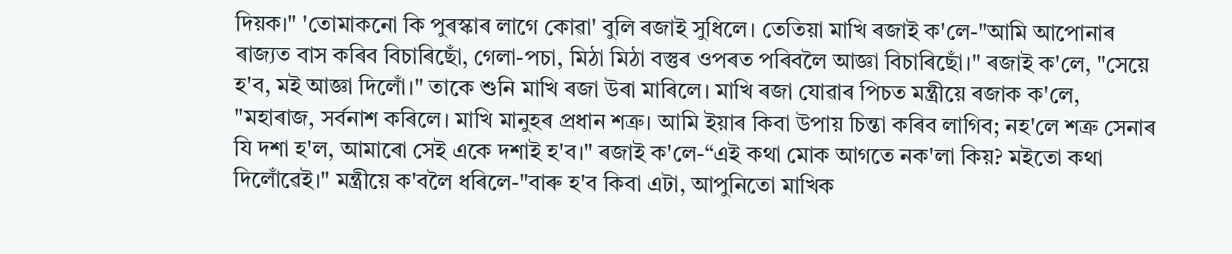দিয়ক।" 'তোমাকনো কি পুৰস্কাৰ লাগে কোৱা' বুলি ৰজাই সুধিলে। তেতিয়া মাখি ৰজাই ক'লে-"আমি আপোনাৰ ৰাজ্যত বাস কৰিব বিচাৰিছোঁ, গেলা-পচা, মিঠা মিঠা বস্তুৰ ওপৰত পৰিবলৈ আজ্ঞা বিচাৰিছোঁ।" ৰজাই ক'লে, "সেয়ে হ'ব, মই আজ্ঞা দিলোঁ।" তাকে শুনি মাখি ৰজা উৰা মাৰিলে। মাখি ৰজা যোৱাৰ পিচত মন্ত্ৰীয়ে ৰজাক ক'লে, "মহাৰাজ, সর্বনাশ কৰিলে। মাখি মানুহৰ প্রধান শত্রু। আমি ইয়াৰ কিবা উপায় চিন্তা কৰিব লাগিব; নহ'লে শত্রু সেনাৰ যি দশা হ'ল, আমাৰো সেই একে দশাই হ'ব।" ৰজাই ক'লে-“এই কথা মোক আগতে নক'লা কিয়? মইতো কথা দিলোঁৱেই।" মন্ত্রীয়ে ক'বলৈ ধৰিলে-"বাৰু হ'ব কিবা এটা, আপুনিতো মাখিক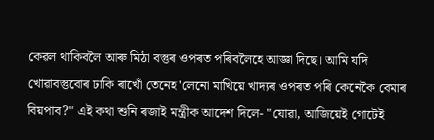কেৱল থাকিবলৈ আৰু মিঠা বস্তুৰ ওপৰত পৰিবলৈহে আজ্ঞা দিছে। আমি যদি খোৱাবস্তুবোৰ ঢাকি ৰাখোঁ তেনেহ'লেনো মাখিয়ে খাদ্যৰ ওপৰত পৰি কেনেকৈ বেমাৰ বিয়পাব?" এই কথা শুনি ৰজাই মন্ত্রীক আদেশ দিলে- "যোৱা, আজিয়েই গোটেই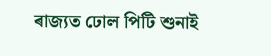ৰাজ্যত ঢোল পিটি শুনাই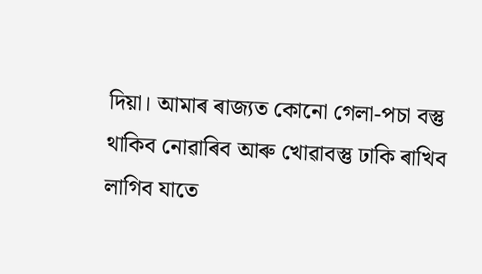দিয়া। আমাৰ ৰাজ্যত কোনো গেলা-পচা বস্তু থাকিব নোৱাৰিব আৰু খোৱাবস্তু ঢাকি ৰাখিব লাগিব যাতে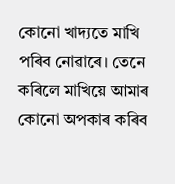কোনো খাদ্যতে মাখি পৰিব নোৱাৰে। তেনে কৰিলে মাখিয়ে আমাৰ কোনো অপকাৰ কৰিব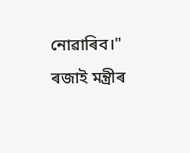নোৱাৰিব।" ৰজাই মন্ত্ৰীৰ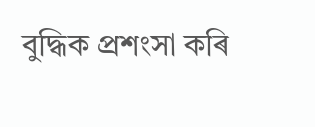বুদ্ধিক প্রশংসা কৰি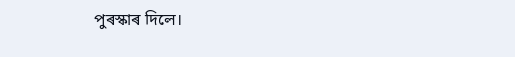পুৰস্কাৰ দিলে।